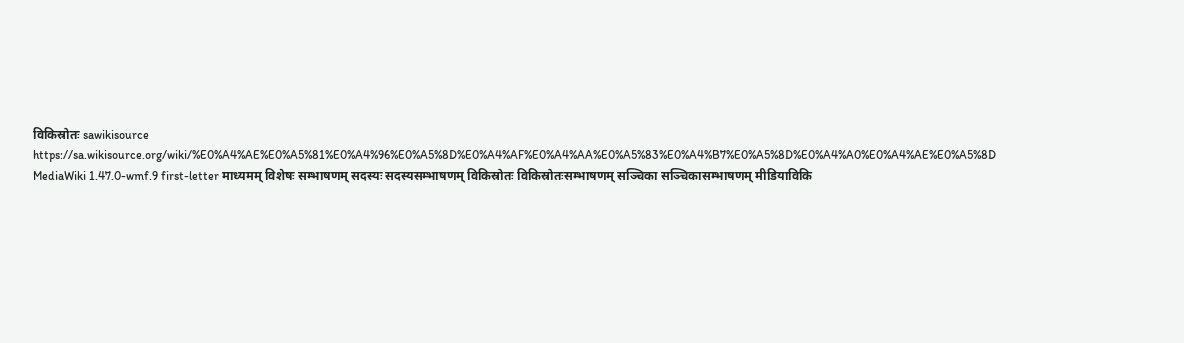विकिस्रोतः sawikisource https://sa.wikisource.org/wiki/%E0%A4%AE%E0%A5%81%E0%A4%96%E0%A5%8D%E0%A4%AF%E0%A4%AA%E0%A5%83%E0%A4%B7%E0%A5%8D%E0%A4%A0%E0%A4%AE%E0%A5%8D MediaWiki 1.47.0-wmf.9 first-letter माध्यमम् विशेषः सम्भाषणम् सदस्यः सदस्यसम्भाषणम् विकिस्रोतः विकिस्रोतःसम्भाषणम् सञ्चिका सञ्चिकासम्भाषणम् मीडियाविकि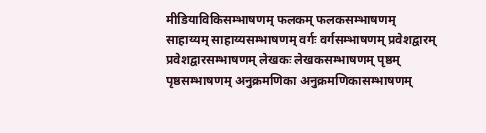मीडियाविकिसम्भाषणम् फलकम् फलकसम्भाषणम् साहाय्यम् साहाय्यसम्भाषणम् वर्गः वर्गसम्भाषणम् प्रवेशद्वारम् प्रवेशद्वारसम्भाषणम् लेखकः लेखकसम्भाषणम् पृष्ठम् पृष्ठसम्भाषणम् अनुक्रमणिका अनुक्रमणिकासम्भाषणम्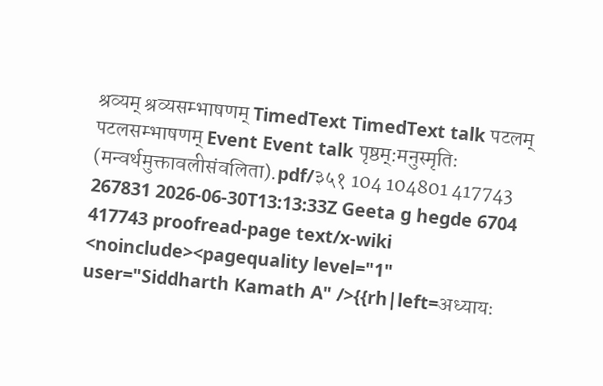श्रव्यम् श्रव्यसम्भाषणम् TimedText TimedText talk पटलम् पटलसम्भाषणम् Event Event talk पृष्ठम्:मनुस्मृतिः (मन्वर्थमुक्तावलीसंवलिता).pdf/३५१ 104 104801 417743 267831 2026-06-30T13:13:33Z Geeta g hegde 6704 417743 proofread-page text/x-wiki <noinclude><pagequality level="1" user="Siddharth Kamath A" />{{rh|left=अध्यायः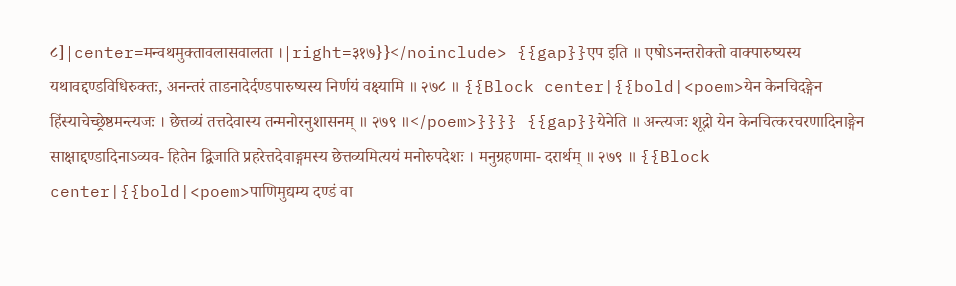८]|center=मन्वथमुक्तावलासवालता ।|right=३१७}}</noinclude> {{gap}}एप इति ॥ एषोऽनन्तरोक्तो वाक्पारुष्यस्य यथावद्दण्डविधिरुक्तः, अनन्तरं ताडनादेर्दण्डपारुष्यस्य निर्णयं वक्ष्यामि ॥ २७८ ॥ {{Block center|{{bold|<poem>येन केनचिदङ्गेन हिंस्याचेच्छ्रेष्ठमन्त्यजः । छेत्तव्यं तत्तदेवास्य तन्मनोरनुशासनम् ॥ २७९ ॥</poem>}}}} {{gap}}येनेति ॥ अन्त्यजः शूद्रो येन केनचित्करचरणादिनाङ्गेन साक्षाद्दण्डादिनाऽव्यव- हितेन द्विजाति प्रहरेत्तदेवाङ्गमस्य छेत्तव्यमित्ययं मनोरुपदेशः । मनुग्रहणमा- दरार्थम् ॥ २७९ ॥ {{Block center|{{bold|<poem>पाणिमुद्यम्य दण्डं वा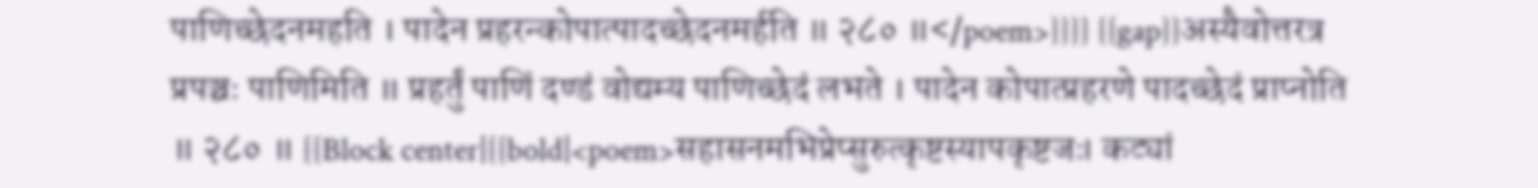पाणिच्छेदनमहति । पादेन प्रहरन्कोपात्पादच्छेदनमर्हति ॥ २८० ॥</poem>}}}} {{gap}}अस्यैवोत्तरत्र प्रपञ्चः पाणिमिति ॥ प्रहर्तुं पाणिं दण्डं वोद्यम्य पाणिच्छेदं लभते । पादेन कोपात्प्रहरणे पादच्छेदं प्राप्नोति ॥ २८० ॥ {{Block center|{{bold|<poem>सहासनमभिप्रेप्सुरुत्कृष्टस्यापकृष्टजः। कट्यां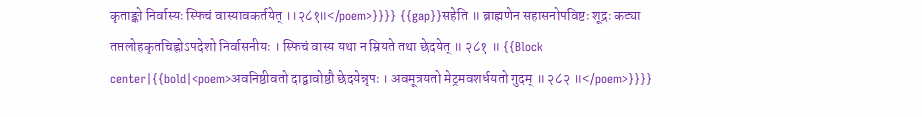कृताङ्को निर्वास्यः स्फिचं वास्यावकर्तयेत् ।।२८१॥</poem>}}}} {{gap}}सहेति ॥ ब्राह्मणेन सहासनोपविष्टः शूद्रः कट्या तप्तलोहकृतचिह्नोऽपदेशो निर्वासनीयः । स्फिचं वास्य यथा न म्रियते तथा छेदयेत् ॥ २८१ ॥ {{Block center|{{bold|<poem>अवनिष्ठीवतो दाद्वावोष्ठौ छेदयेन्नृपः । अवमूत्रयतो मेट्रमवशर्धयतो गुदम् ॥ २८२ ॥</poem>}}}}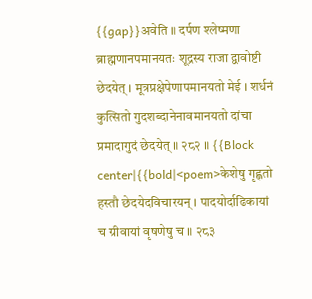{{gap}}अवेति ॥ दर्पण श्लेष्मणा ब्राह्मणानपमानयतः शूद्रस्य राजा द्वावोष्टी छेदयेत् । मूत्रप्रक्षेपेणापमानयतो मेई । शर्धनं कुत्सितो गुदशब्दानेनावमानयतो दांचा प्रमादागुदं छेदयेत् ॥ २८२ ॥ {{Block center|{{bold|<poem>केशेषु गृह्णतो हस्तौ छेदयेदविचारयन् । पादयोर्दाढिकायां च ग्रीवायां वृषणेषु च ॥ २८३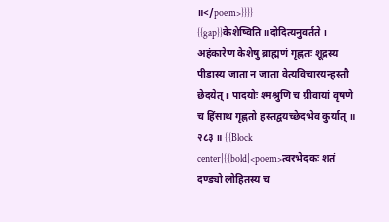॥</poem>}}}} {{gap}}केशेष्विति॥दोदित्यनुवर्तते । अहंकारेण केशेषु ब्राह्मणं गृह्णतः शूद्रस्य पीडास्य जाता न जाता वेत्यविचारयन्हस्तौ छेदयेत् । पादयोः श्मश्रुणि च ग्रीवायां वृषणे च हिंसाथ गृह्णतो हस्तद्वयच्छेदभेव कुर्यात् ॥ २८३ ॥ {{Block center|{{bold|<poem>त्वरभेदकः शतं दण्ड्यो लोहितस्य च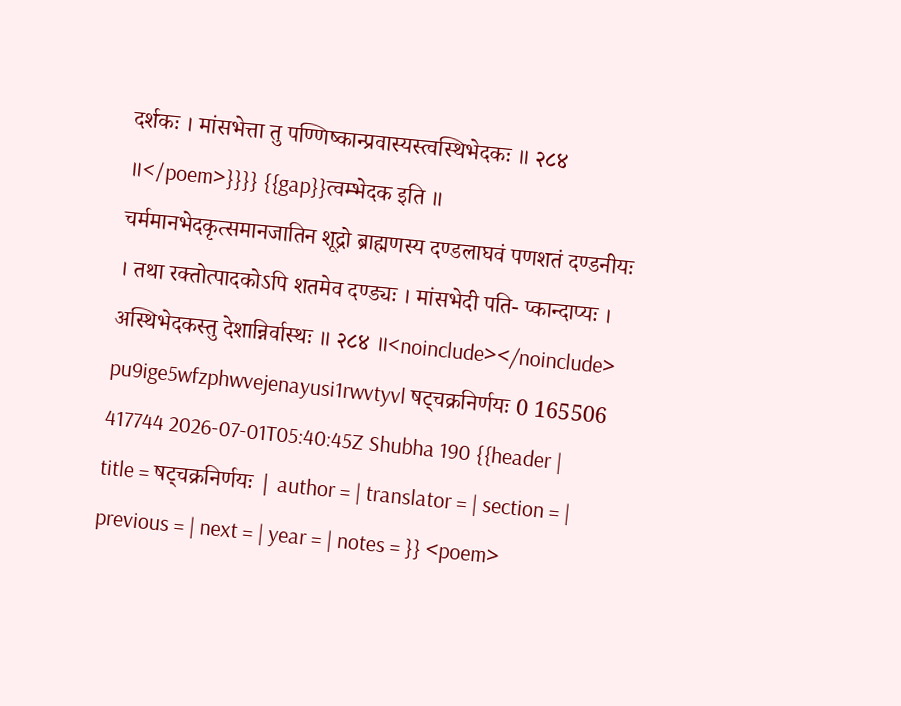दर्शकः । मांसभेत्ता तु पण्णिष्कान्प्रवास्यस्त्वस्थिभेदकः ॥ २८४ ॥</poem>}}}} {{gap}}त्वम्भेदक इति ॥ चर्ममानभेदकृत्समानजातिन शूद्रो ब्राह्मणस्य दण्डलाघवं पणशतं दण्डनीयः । तथा रक्तोत्पादकोऽपि शतमेव दण्ड्यः । मांसभेदी पति- प्कान्दाप्यः । अस्थिभेदकस्तु देशान्निर्वास्थः ॥ २८४ ॥<noinclude></noinclude> pu9ige5wfzphwvejenayusi1rwvtyvl षट्चक्रनिर्णयः 0 165506 417744 2026-07-01T05:40:45Z Shubha 190 {{header | title = षट्चक्रनिर्णयः | author = | translator = | section = | previous = | next = | year = | notes = }} <poem>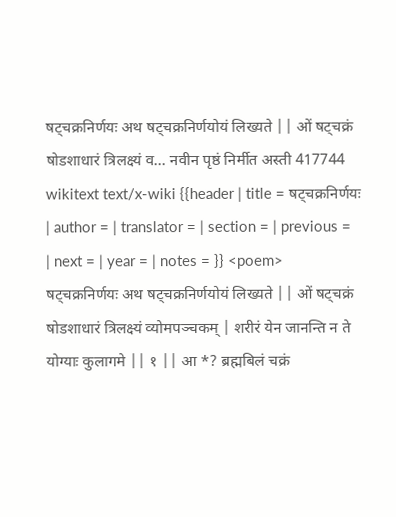षट्चक्रनिर्णयः अथ षट्चक्रनिर्णयोयं लिख्यते || ओं षट्चक्रं षोडशाधारं त्रिलक्ष्यं व... नवीन पृष्ठं निर्मीत अस्ती 417744 wikitext text/x-wiki {{header | title = षट्चक्रनिर्णयः | author = | translator = | section = | previous = | next = | year = | notes = }} <poem> षट्चक्रनिर्णयः अथ षट्चक्रनिर्णयोयं लिख्यते || ओं षट्चक्रं षोडशाधारं त्रिलक्ष्यं व्योमपञ्चकम् | शरीरं येन जानन्ति न ते योग्याः कुलागमे || १ || आ *? ब्रह्मबिलं चक्रं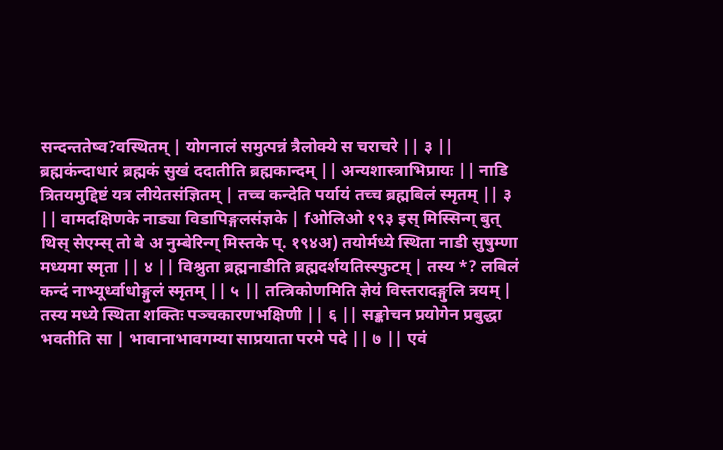सन्दन्ततेष्व?वस्थितम् | योगनालं समुत्पन्नं त्रैलोक्ये स चराचरे || ३ || ब्रह्मकंन्दाधारं ब्रह्मकं सुखं ददातीति ब्रह्मकान्दम् || अन्यशास्त्राभिप्रायः || नाडि त्रितयमुद्दिष्टं यत्र लीयेतसंज्ञितम् | तच्च कन्देति पर्यायं तच्च ब्रह्मबिलं स्मृतम् || ३ || वामदक्षिणके नाड्या विडापिङ्गलसंज्ञके | fओलिओ १९३ इस् मिस्सिन्ग् बुत् थिस् सेएम्स् तो बे अ नुम्बेरिन्ग् मिस्तके प्. १९४अ) तयोर्मध्ये स्थिता नाडी सुषुम्णा मध्यमा स्मृता || ४ || विश्रुता ब्रह्मनाडीति ब्रह्मदर्शयतिस्स्फुटम् | तस्य *? लबिलं कन्दं नाभ्यूर्ध्वाधोङ्गुलं स्मृतम् || ५ || तत्त्रिकोणमिति ज्ञेयं विस्तरादङ्गुलि त्रयम् | तस्य मध्ये स्थिता शक्तिः पञ्चकारणभक्षिणी || ६ || सङ्कोचन प्रयोगेन प्रबुद्धा भवतीति सा | भावानाभावगम्या साप्रयाता परमे पदे || ७ || एवं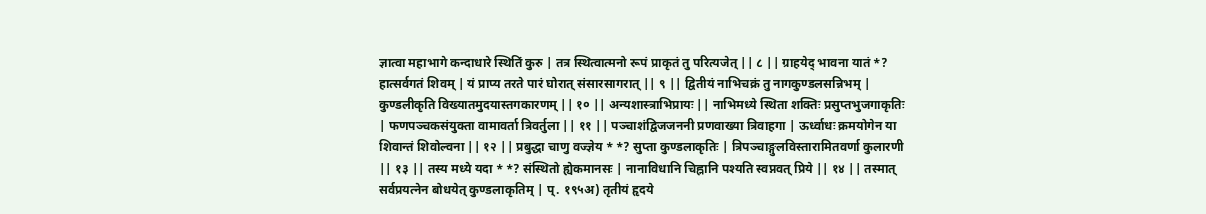ज्ञात्वा महाभागे कन्दाधारे स्थितिं कुरु | तत्र स्थित्वात्मनो रूपं प्राकृतं तु परित्यजेत् || ८ || ग्राहयेद् भावना यातं *? हात्सर्वगतं शिवम् | यं प्राप्य तरते पारं घोरात् संसारसागरात् || ९ || द्वितीयं नाभिचक्रं तु नागकुण्डलसन्निभम् | कुण्डलीकृति विख्यातमुदयास्तगकारणम् || १० || अन्यशास्त्राभिप्रायः || नाभिमध्ये स्थिता शक्तिः प्रसुप्तभुजगाकृतिः | फणपञ्चकसंयुक्ता वामावर्ता त्रिवर्तुला || ११ || पञ्चाशंद्विजजननी प्रणवाख्या त्रिवाहगा | ऊर्ध्वाधः क्रमयोगेन या शिवान्तं शिवोल्वना || १२ || प्रबुद्धा चाणु वज्ज्ञेय * *? सुप्ता कुण्डलाकृतिः | त्रिपञ्चाङ्गुलविस्तारामितवर्णा कुलारणी || १३ || तस्य मध्ये यदा * *? संस्थितो ह्येकमानसः | नानाविधानि चिह्नानि पश्यति स्वप्नवत् प्रिये || १४ || तस्मात् सर्वप्रयत्नेन बोधयेत् कुण्डलाकृतिम् | प्. १९५अ) तृतीयं हृदये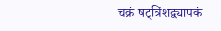चक्रं षट्त्रिंशद्व्यापकं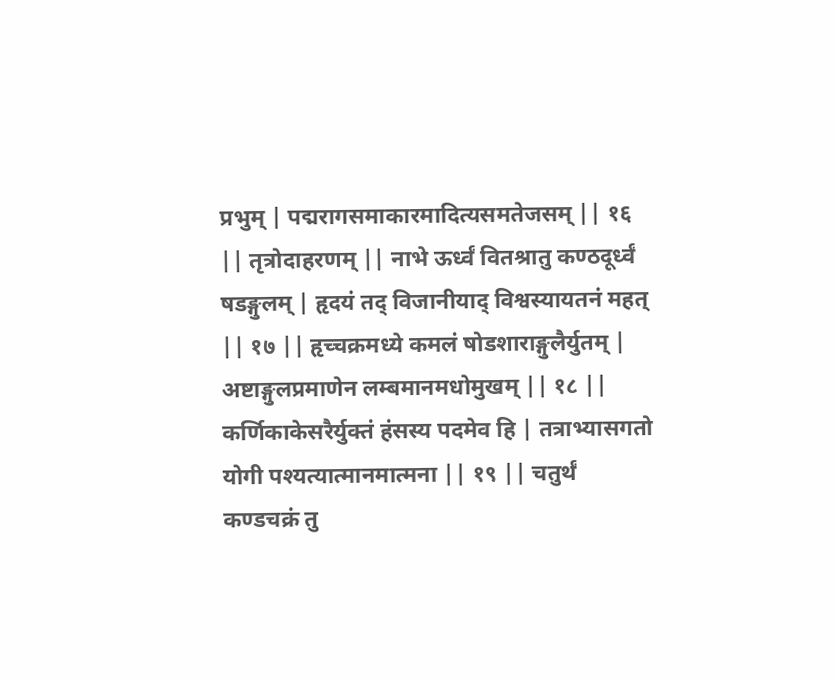प्रभुम् | पद्मरागसमाकारमादित्यसमतेजसम् || १६ || तृत्रोदाहरणम् || नाभे ऊर्ध्वं वितश्रातु कण्ठदूर्ध्वं षडङ्गुलम् | हृदयं तद् विजानीयाद् विश्वस्यायतनं महत् || १७ || हृच्चक्रमध्ये कमलं षोडशाराङ्गुलैर्युतम् | अष्टाङ्गुलप्रमाणेन लम्बमानमधोमुखम् || १८ || कर्णिकाकेसरैर्युक्तं हंसस्य पदमेव हि | तत्राभ्यासगतो योगी पश्यत्यात्मानमात्मना || १९ || चतुर्थं कण्डचक्रं तु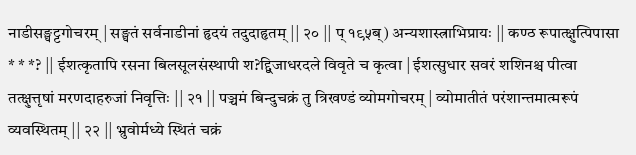नाडीसङ्घट्टगोचरम् | सङ्घतं सर्वनाडीनां हृदयं तदुदाहृतम् || २० || प् १९५ब्) अन्यशास्त्राभिप्रायः || कण्ठ रूपात्क्षुत्पिपासा * * *? || ईशत्कृतापि रसना बिलसूलसंस्थापी श?द्द्विजाधरदले विवृते च कृत्वा | ईशत्सुधार सवरं शशिनश्च पीत्वा तत्क्षुत्तृषां मरणदाहरुजां निवृत्तिः || २१ || पञ्चमं बिन्दुचक्रं तु त्रिखण्डं व्योमगोचरम् | व्योमातीतं परंशान्तमात्मरूपं व्यवस्थितम् || २२ || भ्रुवोर्मध्ये स्थितं चक्रं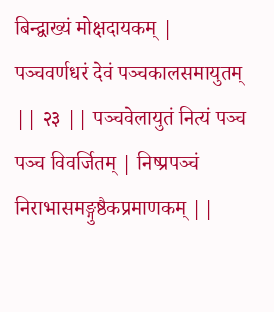बिन्द्वाख्यं मोक्षदायकम् | पञ्चवर्णधरं देवं पञ्चकालसमायुतम् || २३ || पञ्चवेलायुतं नित्यं पञ्च पञ्च विवर्जितम् | निष्प्रपञ्चं निराभासमङ्गुष्ठैकप्रमाणकम् ||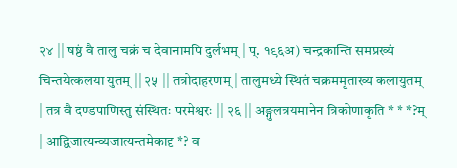२४ || षष्ठं वै तालु चक्रं च देवानामपि दुर्लभम् | प्. १९६अ) चन्द्रकान्ति समप्रख्यं चिन्तयेत्कलया युतम् || २५ || तत्रोदाहरणम् | तालुमध्ये स्थितं चक्रममृताख्य कलायुतम् | तत्र वै दण्डपाणिस्तु संस्थितः परमेश्वरः || २६ || अङ्गुलत्रयमानेन त्रिकोणाकृति * * *?म् | आद्विजात्यन्व्यजात्यन्तमेकादृ *? व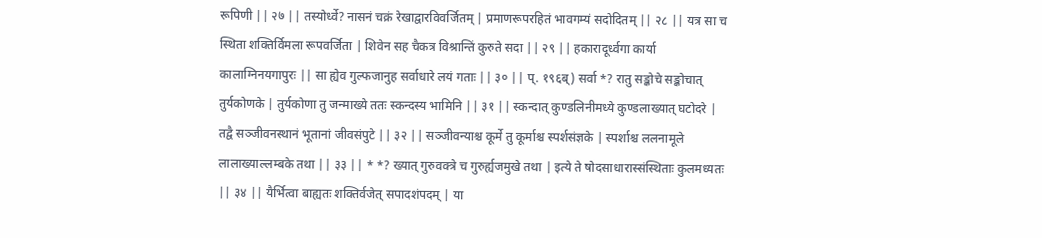रूपिणी || २७ || तस्योर्ध्वे? नासनं चक्रं रेखाद्वारविवर्जितम् | प्रमाणरूपरहितं भावगम्यं सदोदितम् || २८ || यत्र सा च स्थिता शक्तिर्विमला रूपवर्जिता | शिवेन सह चैकत्र विश्रान्तिं कुरुते सदा || २९ || हकारादूर्ध्वगा कार्या कालाग्निनयगापुरः || सा ह्येव गुल्फजानुह सर्वाधारे लयं गताः || ३० || प्. १९६ब्) सर्वा *? रातु सङ्कोचे सङ्कोचात् तुर्यकोणके | तुर्यकोणा तु जन्माख्ये ततः स्कन्दस्य भामिनि || ३१ || स्कन्दात् कुण्डलिनीमध्ये कुण्डलाख्यात् घटोदरे | तद्वै सञ्जीवनस्थानं भूतानां जीवसंपुटे || ३२ || सञ्जीवन्याश्च कूर्मे तु कूर्माश्च स्पर्शसंज्ञके | स्पर्शाश्च ललनामूले लालाख्याल्लम्बके तथा || ३३ || * *? ख्यात् गुरुवक्त्रे च गुरुर्ह्यजमुखे तथा | इत्ये ते षोदसाधारास्संस्थिताः कुलमध्यतः || ३४ || यैर्भित्वा बाह्यतः शक्तिर्वजेत् सपादशंपदम् | या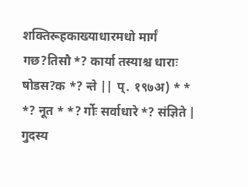शक्तिरूहकाख्याधारमधो मार्गं गछ?तिसौ *? कार्या तस्याश्च धाराः षोडस?क *? न्ते || प्. १९७अ) * * *? नूत * *? र्गोः सर्वाधारे *? संज्ञिते | गुदस्य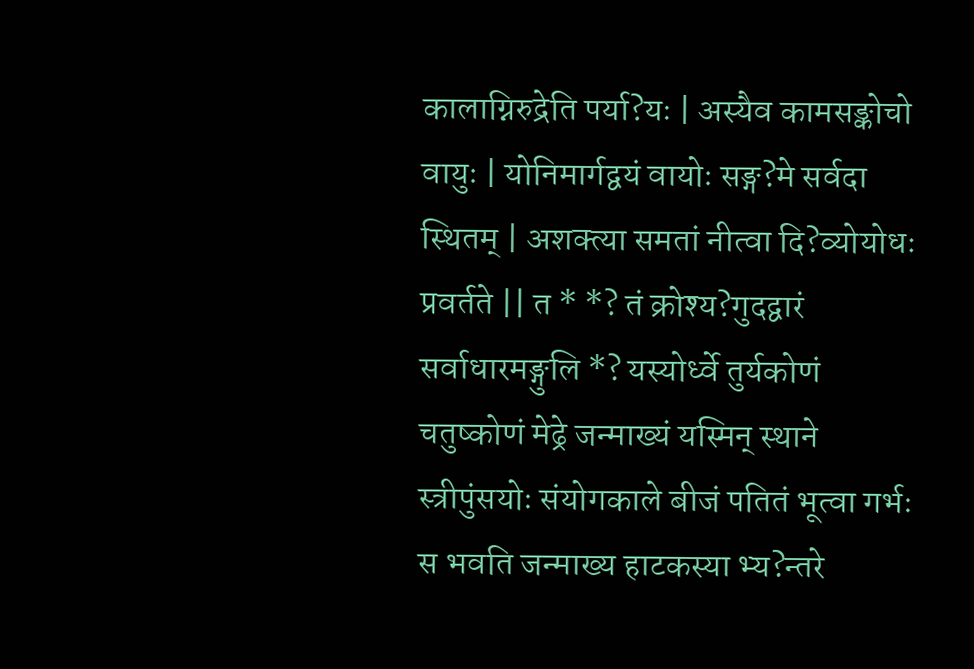कालाग्निरुद्रेति पर्या?यः | अस्यैव कामसङ्कोचो वायुः | योनिमार्गद्वयं वायोः सङ्ग?मे सर्वदा स्थितम् | अशक्त्या समतां नीत्वा दि?व्योयोधः प्रवर्तते || त * *? तं क्रोश्य?गुदद्वारं सर्वाधारमङ्गुलि *? यस्योर्ध्वे तुर्यकोणं चतुष्कोणं मेढ्रे जन्माख्यं यस्मिन् स्थाने स्त्रीपुंसयोः संयोगकाले बीजं पतितं भूत्वा गर्भः स भवति जन्माख्य हाटकस्या भ्य?न्तरे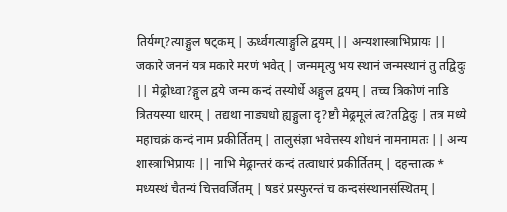तिर्यग्ग्?त्याङ्गुल षट्कम् | ऊर्ध्वगत्याङ्गुलि द्वयम् || अन्यशास्त्राभिप्रायः || जकारे जननं यत्र मकारे मरणं भवेत् | जन्ममृत्यु भय स्थानं जन्मस्थानं तु तद्विदुः || मेढ्रोध्वा?ङ्गुल द्वये जन्म कन्दं तस्योर्धे अङ्गुल द्वयम् | तच्च त्रिकोणं नाडि त्रितयस्या धारम् | तद्यथा नाड्यधो ह्यङ्गुला दृ?ष्टौ मेढ्रमूलं त्व?तद्विदुः | तत्र मध्ये महाचक्रं कन्दं नाम प्रकीर्तितम् | तालुसंज्ञा भवेत्तस्य शोधनं नामनामतः || अन्य शास्त्राभिप्रायः || नाभि मेढ्रान्तरं कन्दं तत्वाधारं प्रकीर्तितम् | दहन्तात्क * मध्यस्थं चैतन्यं चित्तवर्जितम् | षडरं प्रस्फुरन्तं च कन्दसंस्थानसंस्थितम् |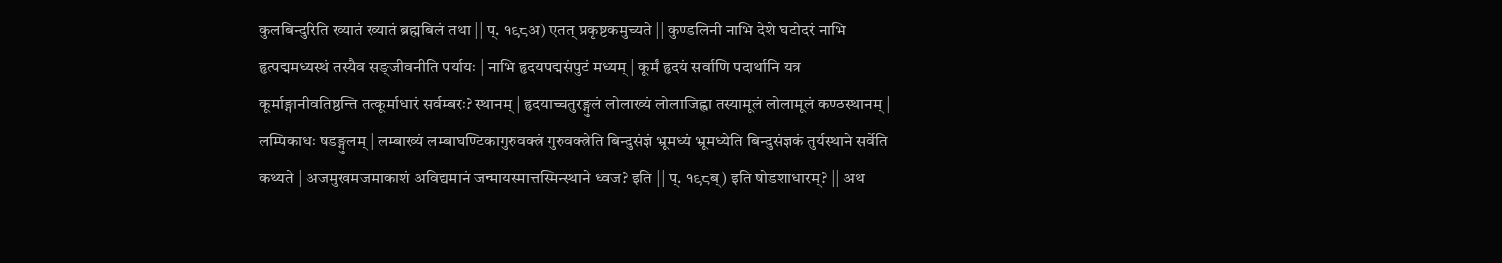कुलबिन्दुरिति ख्यातं ख्यातं ब्रह्मबिलं तथा || प्. १९८अ) एतत् प्रकृष्टकमुच्यते || कुण्डलिनी नाभि देशे घटोदरं नाभि हृत्पद्ममध्यस्थं तस्यैव सङ्जीवनीति पर्यायः | नाभि हृदयपद्मसंपुटं मध्यम् | कूर्मं हृदयं सर्वाणि पदार्थानि यत्र कूर्माङ्गानीवतिष्ठन्ति तत्कूर्माधारं सर्वम्बरः? स्थानम् | हृदयाच्चतुरङ्गुलं लोलाख्यं लोलाजिह्वा तस्यामूलं लोलामूलं कण्ठस्थानम् | लम्पिकाधः षडङ्गुलम् | लम्बाख्यं लम्बाघण्टिकागुरुवक्त्रं गुरुवक्त्रेति बिन्दुसंज्ञं भ्रूमध्यं भ्रूमध्येति बिन्दुसंज्ञकं तुर्यस्थाने सर्वेति कथ्यते | अजमुखमजमाकाशं अविद्यमानं जन्मायस्मात्तस्मिन्स्थाने ध्वज? इति || प्. १९८ब्) इति षोडशाधारम्? || अथ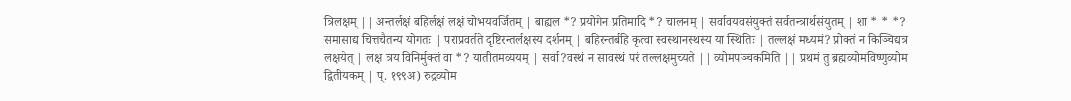त्रिलक्षम् || अन्तर्लक्षं बहिर्लक्षं लक्षं चोभयवर्जितम् | बाह्यल *? प्रयोगेन प्रतिमादि *? चालनम् | सर्वावयवसंयुक्तं सर्वतन्त्रार्थसंयुतम् | शा * * *? समासाद्य चित्तचैतन्य योगतः | पराप्रवर्तते दृष्टिरन्तर्लक्षस्य दर्शनम् | बहिरन्तर्बहि कृत्वा स्वस्थानस्थस्य या स्थितिः | तल्लक्षं मध्यमं? प्रोक्तं न किञ्चिद्यत्र लक्षयेत् | लक्ष त्रय विनिर्मुक्तं वा *? यातीतमव्ययम् | सर्वा?वस्थं न सावस्थं परं तल्लक्षमुच्यते || व्योमपञ्चकमिति || प्रथमं तु ब्रह्मव्योमविष्णुव्योम द्वितीयकम् | प्. १९९अ) रुद्रव्योम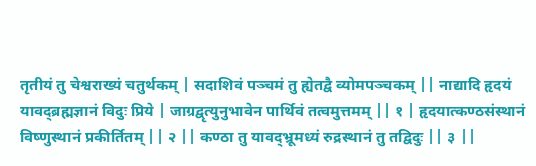तृतीयं तु चेश्वराख्यं चतुर्थकम् | सदाशिवं पञ्चमं तु ह्येतद्वै व्योमपञ्चकम् || नाद्यादि हृदयं यावद्ब्रह्मज्ञानं विदुः प्रिये | जाग्रद्वृत्युनुभावेन पार्थिवं तत्वमुत्तमम् || १ | हृदयात्कण्ठसंस्थानं विष्णुस्थानं प्रकीर्तितम् || २ || कण्ठा तु यावद्भ्रूमध्यं रुद्रस्थानं तु तद्विदुः || ३ ||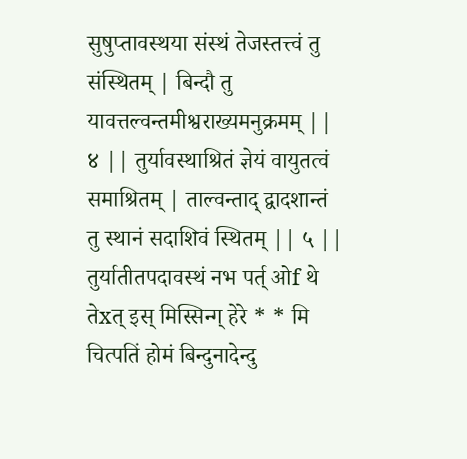सुषुप्तावस्थया संस्थं तेजस्तत्त्वं तु संस्थितम् | बिन्दौ तु यावत्तल्वन्तमीश्वराख्यमनुक्रमम् || ४ || तुर्यावस्थाश्रितं ज्ञेयं वायुतत्वं समाश्रितम् | ताल्वन्ताद् द्वादशान्तं तु स्थानं सदाशिवं स्थितम् || ५ || तुर्यातीतपदावस्थं नभ पर्त् ओf थे तेxत् इस् मिस्सिन्ग् हेरे * * मि चित्पतिं होमं बिन्दुनादेन्दु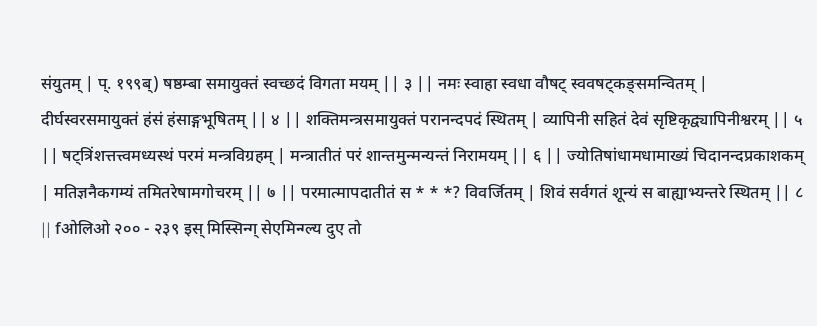संयुतम् | प्. १९९ब्) षष्ठम्बा समायुक्तं स्वच्छदं विगता मयम् || ३ || नमः स्वाहा स्वधा वौषट् स्ववषट्कङ्समन्वितम् | दीर्घस्वरसमायुक्तं हंसं हंसाङ्गभूषितम् || ४ || शक्तिमन्त्रसमायुक्तं परानन्दपदं स्थितम् | व्यापिनी सहितं देवं सृष्टिकृद्व्यापिनीश्वरम् || ५ || षट्त्रिंशत्तत्त्वमध्यस्थं परमं मन्त्रविग्रहम् | मन्त्रातीतं परं शान्तमुन्मन्यन्तं निरामयम् || ६ || ज्योतिषांधामधामाख्यं चिदानन्दप्रकाशकम् | मतिज्ञनैकगम्यं तमितरेषामगोचरम् || ७ || परमात्मापदातीतं स * * *? विवर्जितम् | शिवं सर्वगतं शून्यं स बाह्याभ्यन्तरे स्थितम् || ८ || fओलिओ २०० - २३९ इस् मिस्सिन्ग् सेएमिन्ग्ल्य दुए तो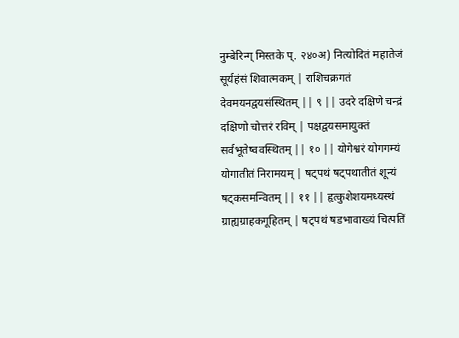नुम्बेरिन्ग् मिस्तके प्. २४०अ) नित्योदितं महातेजं सूर्यहंसं शिवात्मकम् | राशिचक्रगतं देवमयनद्वयसंस्थितम् || ९ || उदरे दक्षिणे चन्द्रं दक्षिणो चोत्तरं रविम् | पक्षद्वयसमायुक्तं सर्वभूतेष्ववस्थितम् || १० || योगेश्वरं योगगम्यं योगातीतं निरामयम् | षट्पथं षट्पथातीतं शून्यं षट्कसमन्वितम् || ११ || हृत्कुशेशयमध्यस्थं ग्राह्यग्राहकगूहितम् | षट्पथं षडभावाख्यं चित्पतिं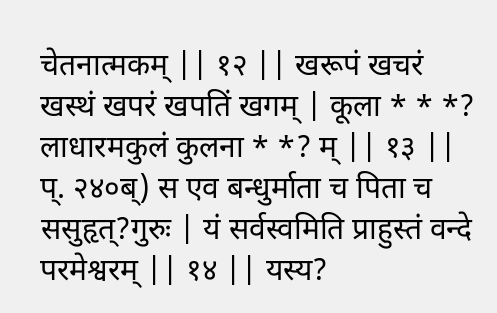चेतनात्मकम् || १२ || खरूपं खचरं खस्थं खपरं खपतिं खगम् | कूला * * *? लाधारमकुलं कुलना * *? म् || १३ || प्. २४०ब्) स एव बन्धुर्माता च पिता च ससुहृत्?गुरुः | यं सर्वस्वमिति प्राहुस्तं वन्दे परमेश्वरम् || १४ || यस्य?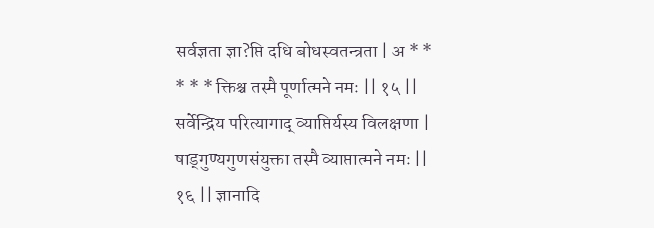सर्वज्ञता ज्ञा?प्ति दधि बोधस्वतन्त्रता | अ * * * * * क्तिश्च तस्मै पूर्णात्मने नमः || १५ || सर्वेन्द्रिय परित्यागाद् व्याप्तिर्यस्य विलक्षणा | षाड्गुण्यगुणसंयुक्ता तस्मै व्याप्तात्मने नमः || १६ || ज्ञानादि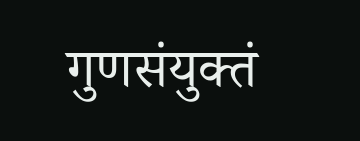गुणसंयुक्तं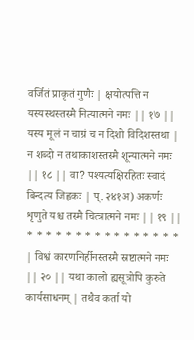वर्जितं प्राकृतं गुणैः | क्षयोत्पत्ति न यस्यस्थस्तस्मै नित्यात्मने नमः || १७ || यस्य मूलं न चाग्रं च न दिशो विदिशस्तथा | न शब्दो न तथाकाशस्तस्मै शून्यात्मने नमः || १८ || वा? पश्यत्यक्षिरहितः स्वादं बिन्दत्य जिह्वकः | प्. २४१अ) अकर्णः शृणुते यश्च तस्मै चित्त्रात्मने नमः || १९ || * * * * * * * * * * * * * * * * | विश्वं कारणनिर्हीनस्तस्मै स्रष्टात्मने नमः || २० || यथा कालो ह्यसूत्रोपि कुरुते कार्यसाधनम् | तथैव कर्ता यो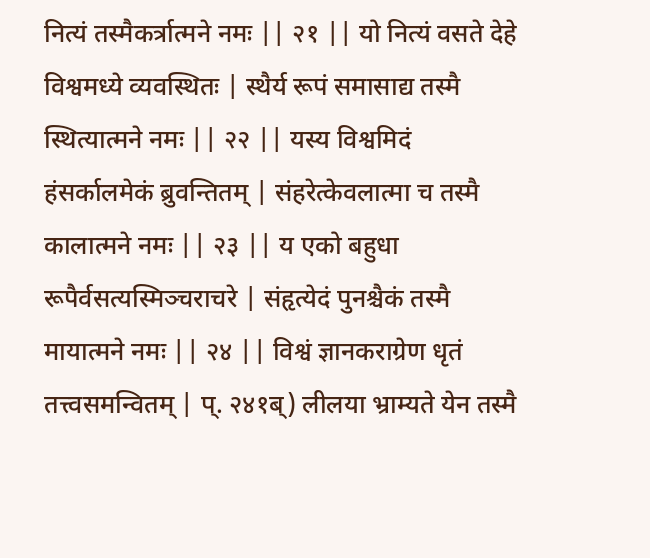नित्यं तस्मैकर्त्रात्मने नमः || २१ || यो नित्यं वसते देहे विश्वमध्ये व्यवस्थितः | स्थैर्य रूपं समासाद्य तस्मै स्थित्यात्मने नमः || २२ || यस्य विश्वमिदं हंसर्कालमेकं ब्रुवन्तितम् | संहरेत्केवलात्मा च तस्मै कालात्मने नमः || २३ || य एको बहुधा रूपैर्वसत्यस्मिञ्चराचरे | संहृत्येदं पुनश्चैकं तस्मै मायात्मने नमः || २४ || विश्वं ज्ञानकराग्रेण धृतं तत्त्वसमन्वितम् | प्. २४१ब्) लीलया भ्राम्यते येन तस्मै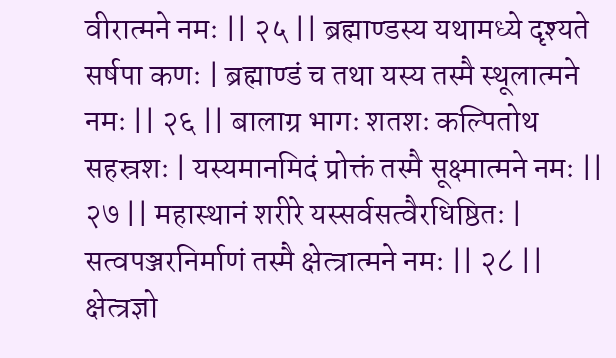वीरात्मने नमः || २५ || ब्रह्माण्डस्य यथामध्ये दृश्यते सर्षपा कणः | ब्रह्माण्डं च तथा यस्य तस्मै स्थूलात्मने नमः || २६ || बालाग्र भागः शतशः कल्पितोथ सहस्रशः | यस्यमानमिदं प्रोक्तं तस्मै सूक्ष्मात्मने नमः || २७ || महास्थानं शरीरे यस्सर्वसत्वैरधिष्ठितः | सत्वपञ्जरनिर्माणं तस्मै क्षेत्त्रात्मने नमः || २८ || क्षेत्त्रज्ञो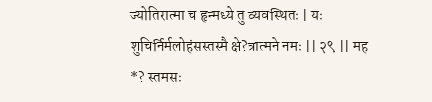ज्योतिरात्मा च हृन्मध्ये तु व्यवस्थितः | यः शुचिर्निर्मलोहंसस्तस्मै क्षे?त्रात्मने नमः || २९ || मह *? स्तमसः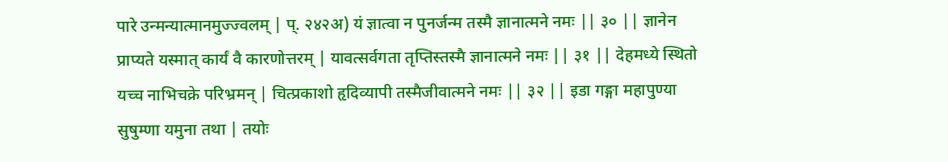पारे उन्मन्यात्मानमुज्ज्वलम् | प्. २४२अ) यं ज्ञात्वा न पुनर्जन्म तस्मै ज्ञानात्मने नमः || ३० || ज्ञानेन प्राप्यते यस्मात् कार्यं वै कारणोत्तरम् | यावत्सर्वगता तृप्तिस्तस्मै ज्ञानात्मने नमः || ३१ || देहमध्ये स्थितो यच्च नाभिचक्रे परिभ्रमन् | चित्प्रकाशो हृदिव्यापी तस्मैजीवात्मने नमः || ३२ || इडा गङ्गा महापुण्या सुषुम्णा यमुना तथा | तयोः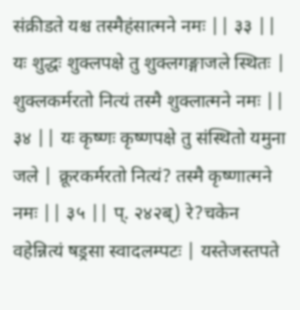संक्रीडते यश्च तस्मैहंसात्मने नमः || ३३ || यः शुद्धः शुक्लपक्षे तु शुक्लगङ्गाजले स्थितः | शुक्लकर्मरतो नित्यं तस्मै शुक्लात्मने नमः || ३४ || यः कृष्णः कृष्णपक्षे तु संस्थितो यमुना जले | क्रूरकर्मरतो नित्यं? तस्मै कृष्णात्मने नमः || ३५ || प्. २४२ब्) रे?चकेन वहेन्नित्यं षड्रसा स्वादलम्पटः | यस्तेजस्तपते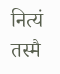नित्यं तस्मै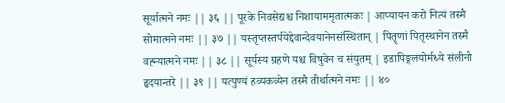सूर्यात्मने नमः || ३६ || पूरके निवसेद्यश्च निशायाममृतात्मकः | आप्यायन करो नित्यं तस्मै सोमात्मने नमः || ३७ || यस्तृप्तस्तर्पयेद्देवान्देवयानेनसंस्थितान् | पितॄणां पितृस्थानेन तस्मै वह्न्यात्मने नमः || ३८ || सूर्यस्य ग्रहणे यश्च विषुवेन च संयुतम् | इडापिङ्गलयोर्मध्ये संलीनो हृदयान्तरे || ३९ || यत्पुण्यं हव्यकव्येन तस्मै तीर्थात्मने नमः || ४०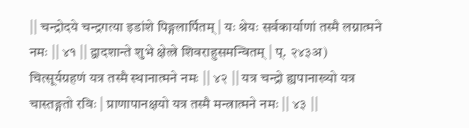|| चन्द्रोदये चन्द्रगत्या इडांशे पिङ्गलार्पितम् | यः श्रेयः सर्वकार्याणां तस्मै लग्नात्मने नमः || ४१ || द्वादशान्ते शुभे क्षेत्त्रे शिवराहुसमन्वितम् | प्. २४३अ) चित्सूर्यग्रहणं यत्र तस्मै स्थानात्मने नमः || ४२ || यत्र चन्द्रो ह्यपानाख्यो यत्र चास्तङ्गतो रविः | प्राणापानक्षयो यत्र तस्मै मन्त्रात्मने नमः || ४३ ||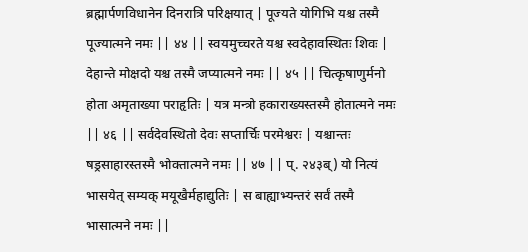ब्रह्मार्पणविधानेन दिनरात्रि परिक्षयात् | पूज्यते योगिभि यश्च तस्मै पूज्यात्मने नमः || ४४ || स्वयमुच्चरते यश्च स्वदेहावस्थितः शिवः | देहान्ते मोक्षदो यश्च तस्मै जप्यात्मने नमः || ४५ || चित्कृषाणुर्मनो होता अमृताख्या पराहृतिः | यत्र मन्त्रो हकाराख्यस्तस्मै होतात्मने नमः || ४६ || सर्वदेवस्थितो देवः सप्तार्चिः परमेश्वरः | यश्चान्तः षड्रसाहारस्तस्मै भोक्तात्मने नमः || ४७ || प्. २४३ब्) यो नित्यं भासयेत् सम्यक् मयूखैर्महाद्युतिः | स बाह्याभ्यन्तरं सर्वं तस्मै भासात्मने नमः ||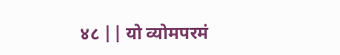४८ || यो व्योमपरमं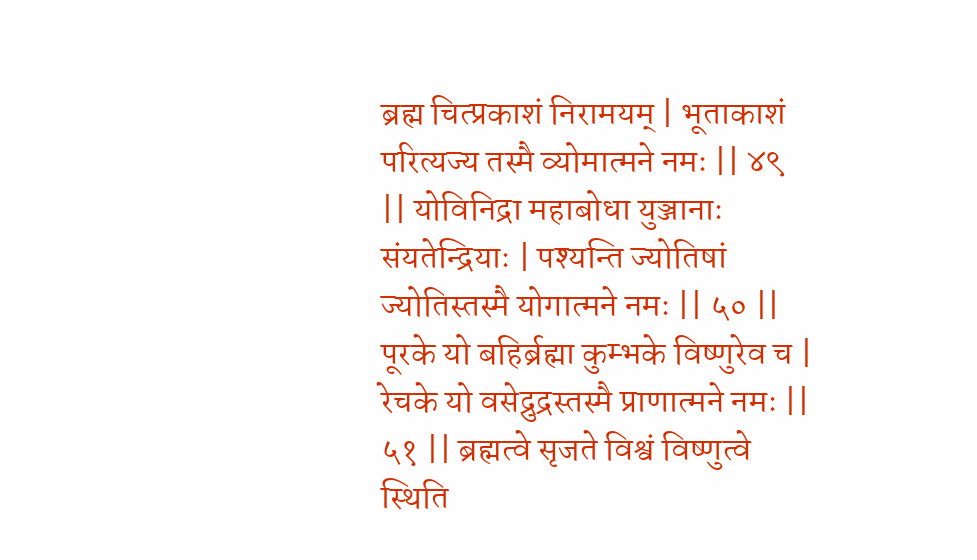ब्रह्म चित्प्रकाशं निरामयम् | भूताकाशं परित्यज्य तस्मै व्योमात्मने नमः || ४९ || योविनिद्रा महाबोधा युञ्जानाः संयतेन्द्रियाः | पश्यन्ति ज्योतिषां ज्योतिस्तस्मै योगात्मने नमः || ५० || पूरके यो बहिर्ब्रह्मा कुम्भके विष्णुरेव च | रेचके यो वसेद्रुद्रस्तस्मै प्राणात्मने नमः || ५१ || ब्रह्मत्वे सृजते विश्वं विष्णुत्वे स्थिति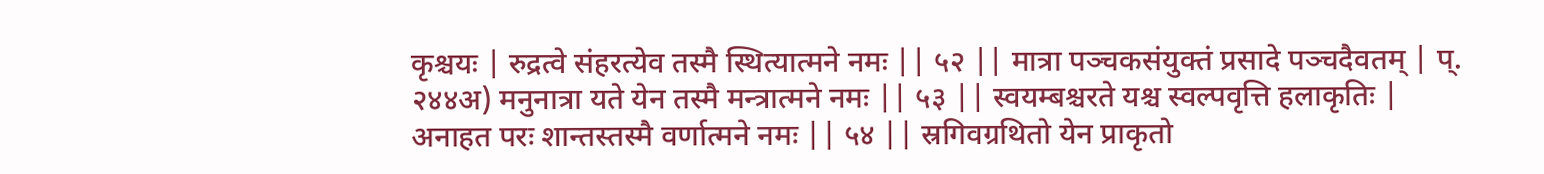कृश्चयः | रुद्रत्वे संहरत्येव तस्मै स्थित्यात्मने नमः || ५२ || मात्रा पञ्चकसंयुक्तं प्रसादे पञ्चदैवतम् | प्. २४४अ) मनुनात्रा यते येन तस्मै मन्त्रात्मने नमः || ५३ || स्वयम्बश्चरते यश्च स्वल्पवृत्ति हलाकृतिः | अनाहत परः शान्तस्तस्मै वर्णात्मने नमः || ५४ || स्रगिवग्रथितो येन प्राकृतो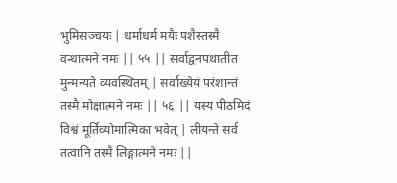भुमिसञ्चयः | धर्माधर्म मयैः पशैस्तस्मै वन्धात्मने नमः || ५५ || सर्वाद्वनपथातीत मुन्मन्यते व्यवस्थितम् | सर्वाख्येयं परंशान्तं तस्मै मोक्षात्मने नमः || ५६ || यस्य पीठमिदं विश्वं मूर्तिव्योमात्मिका भवेत् | लीयन्ते सर्व तत्वानि तस्मै लिङ्गात्मने नमः ||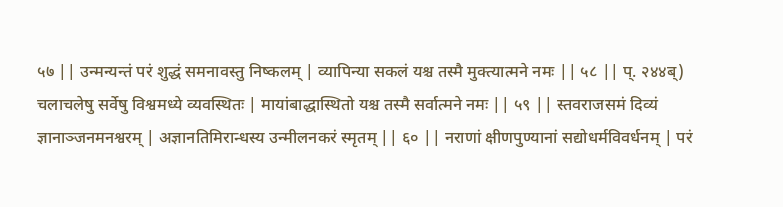५७ || उन्मन्यन्तं परं शुद्धं समनावस्तु निष्कलम् | व्यापिन्या सकलं यश्च तस्मै मुक्त्यात्मने नमः || ५८ || प्. २४४ब्) चलाचलेषु सर्वेषु विश्वमध्ये व्यवस्थितः | मायांबाद्धास्थितो यश्च तस्मै सर्वात्मने नमः || ५९ || स्तवराजसमं दिव्यं ज्ञानाञ्जनमनश्वरम् | अज्ञानतिमिरान्धस्य उन्मीलनकरं स्मृतम् || ६० || नराणां क्षीणपुण्यानां सद्योधर्मविवर्धनम् | परं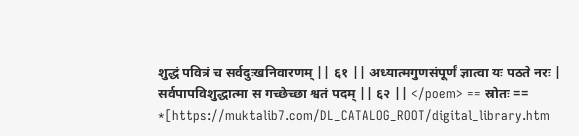शुद्धं पवित्रं च सर्वदुःखनिवारणम् || ६१ || अध्यात्मगुणसंपूर्णं ज्ञात्वा यः पठते नरः | सर्वपापविशुद्धात्मा स गच्छेच्छा श्वतं पदम् || ६२ || </poem> == स्रोतः == *[https://muktalib7.com/DL_CATALOG_ROOT/digital_library.htm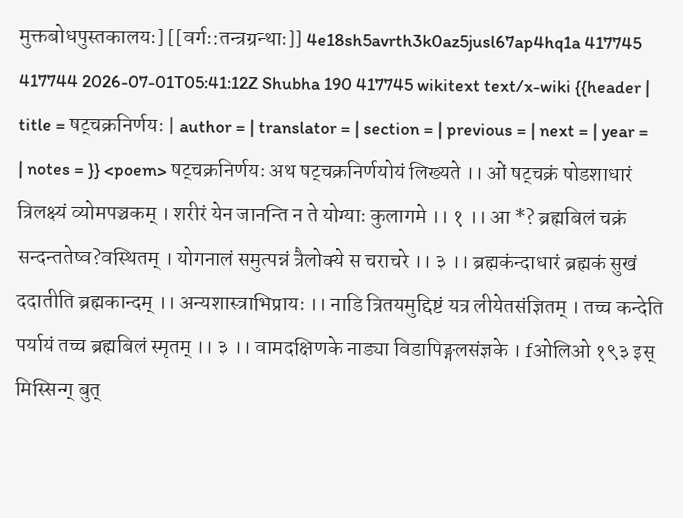मुक्तबोधपुस्तकालयः] [[वर्गः:तन्त्रग्रन्थाः]] 4e18sh5avrth3k0az5jusl67ap4hq1a 417745 417744 2026-07-01T05:41:12Z Shubha 190 417745 wikitext text/x-wiki {{header | title = षट्चक्रनिर्णयः | author = | translator = | section = | previous = | next = | year = | notes = }} <poem> षट्चक्रनिर्णयः अथ षट्चक्रनिर्णयोयं लिख्यते ।। ओं षट्चक्रं षोडशाधारं त्रिलक्ष्यं व्योमपञ्चकम् । शरीरं येन जानन्ति न ते योग्याः कुलागमे ।। १ ।। आ *? ब्रह्मबिलं चक्रं सन्दन्ततेष्व?वस्थितम् । योगनालं समुत्पन्नं त्रैलोक्ये स चराचरे ।। ३ ।। ब्रह्मकंन्दाधारं ब्रह्मकं सुखं ददातीति ब्रह्मकान्दम् ।। अन्यशास्त्राभिप्रायः ।। नाडि त्रितयमुद्दिष्टं यत्र लीयेतसंज्ञितम् । तच्च कन्देति पर्यायं तच्च ब्रह्मबिलं स्मृतम् ।। ३ ।। वामदक्षिणके नाड्या विडापिङ्गलसंज्ञके । fओलिओ १९३ इस् मिस्सिन्ग् बुत्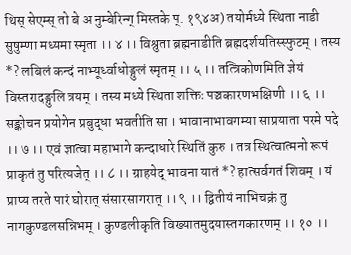थिस् सेएम्स् तो बे अ नुम्बेरिन्ग् मिस्तके प्. १९४अ) तयोर्मध्ये स्थिता नाडी सुषुम्णा मध्यमा स्मृता ।। ४ ।। विश्रुता ब्रह्मनाडीति ब्रह्मदर्शयतिस्स्फुटम् । तस्य *? लबिलं कन्दं नाभ्यूर्ध्वाधोङ्गुलं स्मृतम् ।। ५ ।। तत्त्रिकोणमिति ज्ञेयं विस्तरादङ्गुलि त्रयम् । तस्य मध्ये स्थिता शक्तिः पञ्चकारणभक्षिणी ।। ६ ।। सङ्कोचन प्रयोगेन प्रबुद्धा भवतीति सा । भावानाभावगम्या साप्रयाता परमे पदे ।। ७ ।। एवं ज्ञात्वा महाभागे कन्दाधारे स्थितिं कुरु । तत्र स्थित्वात्मनो रूपं प्राकृतं तु परित्यजेत् ।। ८ ।। ग्राहयेद् भावना यातं *? हात्सर्वगतं शिवम् । यं प्राप्य तरते पारं घोरात् संसारसागरात् ।। ९ ।। द्वितीयं नाभिचक्रं तु नागकुण्डलसन्निभम् । कुण्डलीकृति विख्यातमुदयास्तगकारणम् ।। १० ।।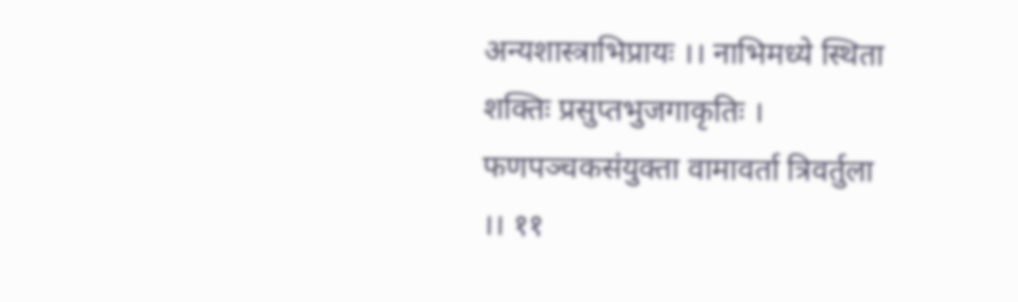अन्यशास्त्राभिप्रायः ।। नाभिमध्ये स्थिता शक्तिः प्रसुप्तभुजगाकृतिः । फणपञ्चकसंयुक्ता वामावर्ता त्रिवर्तुला ।। ११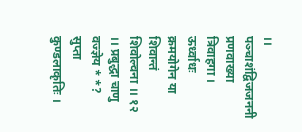।। पञ्चाशंद्विजजननी प्रणवाख्या त्रिवाहगा । ऊर्ध्वाधः क्रमयोगेन या शिवान्तं शिवोल्वना ।। १२ ।। प्रबुद्धा चाणु वज्ज्ञेय * *? सुप्ता कुण्डलाकृतिः ।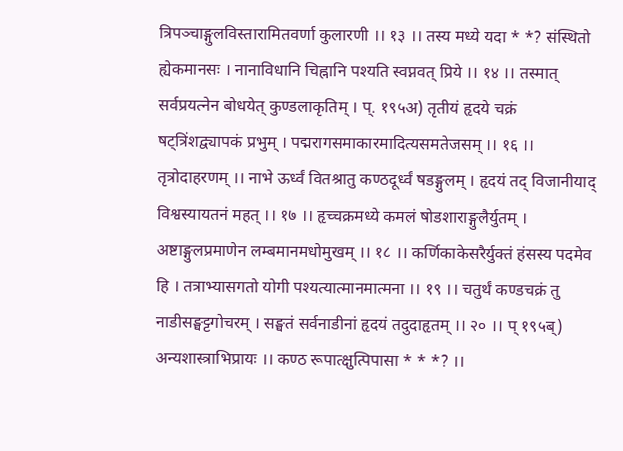त्रिपञ्चाङ्गुलविस्तारामितवर्णा कुलारणी ।। १३ ।। तस्य मध्ये यदा * *? संस्थितो ह्येकमानसः । नानाविधानि चिह्नानि पश्यति स्वप्नवत् प्रिये ।। १४ ।। तस्मात् सर्वप्रयत्नेन बोधयेत् कुण्डलाकृतिम् । प्. १९५अ) तृतीयं हृदये चक्रं षट्त्रिंशद्व्यापकं प्रभुम् । पद्मरागसमाकारमादित्यसमतेजसम् ।। १६ ।। तृत्रोदाहरणम् ।। नाभे ऊर्ध्वं वितश्रातु कण्ठदूर्ध्वं षडङ्गुलम् । हृदयं तद् विजानीयाद् विश्वस्यायतनं महत् ।। १७ ।। हृच्चक्रमध्ये कमलं षोडशाराङ्गुलैर्युतम् । अष्टाङ्गुलप्रमाणेन लम्बमानमधोमुखम् ।। १८ ।। कर्णिकाकेसरैर्युक्तं हंसस्य पदमेव हि । तत्राभ्यासगतो योगी पश्यत्यात्मानमात्मना ।। १९ ।। चतुर्थं कण्डचक्रं तु नाडीसङ्घट्टगोचरम् । सङ्घतं सर्वनाडीनां हृदयं तदुदाहृतम् ।। २० ।। प् १९५ब्) अन्यशास्त्राभिप्रायः ।। कण्ठ रूपात्क्षुत्पिपासा * * *? ।।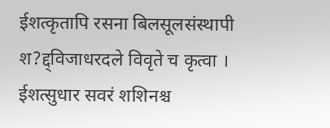ईशत्कृतापि रसना बिलसूलसंस्थापी श?द्द्विजाधरदले विवृते च कृत्वा । ईशत्सुधार सवरं शशिनश्च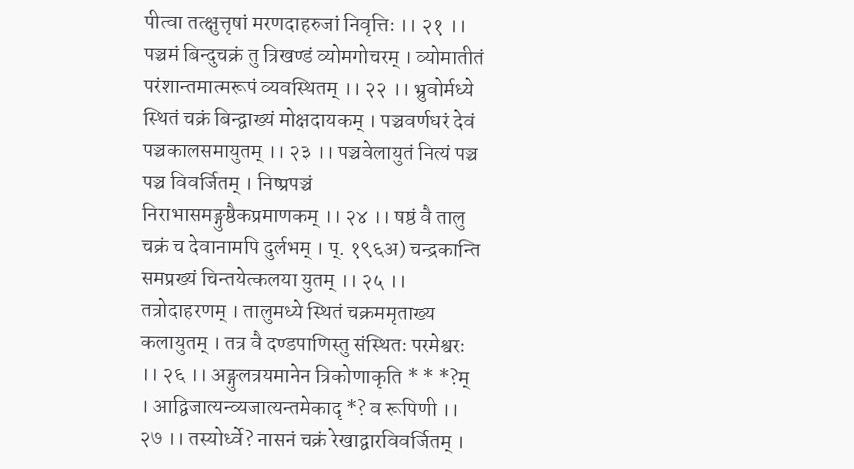पीत्वा तत्क्षुत्तृषां मरणदाहरुजां निवृत्तिः ।। २१ ।। पञ्चमं बिन्दुचक्रं तु त्रिखण्डं व्योमगोचरम् । व्योमातीतं परंशान्तमात्मरूपं व्यवस्थितम् ।। २२ ।। भ्रुवोर्मध्ये स्थितं चक्रं बिन्द्वाख्यं मोक्षदायकम् । पञ्चवर्णधरं देवं पञ्चकालसमायुतम् ।। २३ ।। पञ्चवेलायुतं नित्यं पञ्च पञ्च विवर्जितम् । निष्प्रपञ्चं निराभासमङ्गुष्ठैकप्रमाणकम् ।। २४ ।। षष्ठं वै तालु चक्रं च देवानामपि दुर्लभम् । प्. १९६अ) चन्द्रकान्ति समप्रख्यं चिन्तयेत्कलया युतम् ।। २५ ।। तत्रोदाहरणम् । तालुमध्ये स्थितं चक्रममृताख्य कलायुतम् । तत्र वै दण्डपाणिस्तु संस्थितः परमेश्वरः ।। २६ ।। अङ्गुलत्रयमानेन त्रिकोणाकृति * * *?म् । आद्विजात्यन्व्यजात्यन्तमेकादृ *? व रूपिणी ।। २७ ।। तस्योर्ध्वे? नासनं चक्रं रेखाद्वारविवर्जितम् ।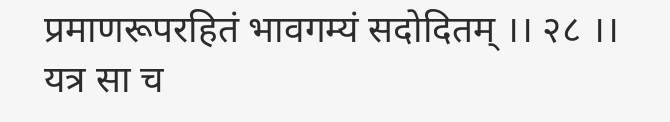प्रमाणरूपरहितं भावगम्यं सदोदितम् ।। २८ ।। यत्र सा च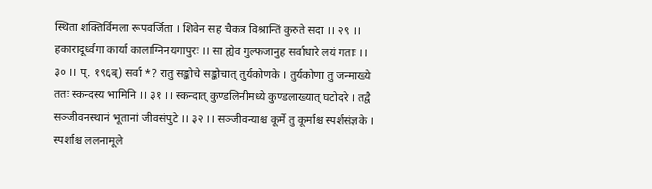स्थिता शक्तिर्विमला रूपवर्जिता । शिवेन सह चैकत्र विश्रान्तिं कुरुते सदा ।। २९ ।। हकारादूर्ध्वगा कार्या कालाग्निनयगापुरः ।। सा ह्येव गुल्फजानुह सर्वाधारे लयं गताः ।। ३० ।। प्. १९६ब्) सर्वा *? रातु सङ्कोचे सङ्कोचात् तुर्यकोणके । तुर्यकोणा तु जन्माख्ये ततः स्कन्दस्य भामिनि ।। ३१ ।। स्कन्दात् कुण्डलिनीमध्ये कुण्डलाख्यात् घटोदरे । तद्वै सञ्जीवनस्थानं भूतानां जीवसंपुटे ।। ३२ ।। सञ्जीवन्याश्च कूर्मे तु कूर्माश्च स्पर्शसंज्ञके । स्पर्शाश्च ललनामूले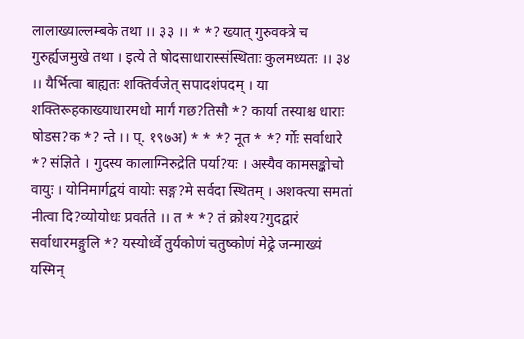लालाख्याल्लम्बके तथा ।। ३३ ।। * *? ख्यात् गुरुवक्त्रे च गुरुर्ह्यजमुखे तथा । इत्ये ते षोदसाधारास्संस्थिताः कुलमध्यतः ।। ३४ ।। यैर्भित्वा बाह्यतः शक्तिर्वजेत् सपादशंपदम् । या शक्तिरूहकाख्याधारमधो मार्गं गछ?तिसौ *? कार्या तस्याश्च धाराः षोडस?क *? न्ते ।। प्. १९७अ) * * *? नूत * *? र्गोः सर्वाधारे *? संज्ञिते । गुदस्य कालाग्निरुद्रेति पर्या?यः । अस्यैव कामसङ्कोचो वायुः । योनिमार्गद्वयं वायोः सङ्ग?मे सर्वदा स्थितम् । अशक्त्या समतां नीत्वा दि?व्योयोधः प्रवर्तते ।। त * *? तं क्रोश्य?गुदद्वारं सर्वाधारमङ्गुलि *? यस्योर्ध्वे तुर्यकोणं चतुष्कोणं मेढ्रे जन्माख्यं यस्मिन्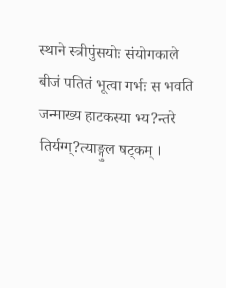स्थाने स्त्रीपुंसयोः संयोगकाले बीजं पतितं भूत्वा गर्भः स भवति जन्माख्य हाटकस्या भ्य?न्तरे तिर्यग्ग्?त्याङ्गुल षट्कम् ।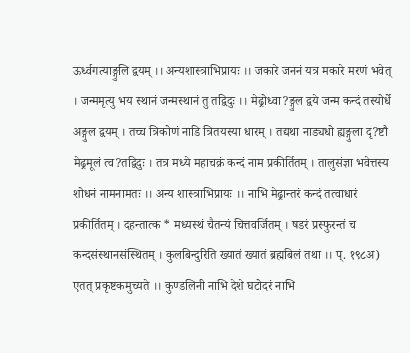ऊर्ध्वगत्याङ्गुलि द्वयम् ।। अन्यशास्त्राभिप्रायः ।। जकारे जननं यत्र मकारे मरणं भवेत् । जन्ममृत्यु भय स्थानं जन्मस्थानं तु तद्विदुः ।। मेढ्रोध्वा?ङ्गुल द्वये जन्म कन्दं तस्योर्धे अङ्गुल द्वयम् । तच्च त्रिकोणं नाडि त्रितयस्या धारम् । तद्यथा नाड्यधो ह्यङ्गुला दृ?ष्टौ मेढ्रमूलं त्व?तद्विदुः । तत्र मध्ये महाचक्रं कन्दं नाम प्रकीर्तितम् । तालुसंज्ञा भवेत्तस्य शोधनं नामनामतः ।। अन्य शास्त्राभिप्रायः ।। नाभि मेढ्रान्तरं कन्दं तत्वाधारं प्रकीर्तितम् । दहन्तात्क * मध्यस्थं चैतन्यं चित्तवर्जितम् । षडरं प्रस्फुरन्तं च कन्दसंस्थानसंस्थितम् । कुलबिन्दुरिति ख्यातं ख्यातं ब्रह्मबिलं तथा ।। प्. १९८अ) एतत् प्रकृष्टकमुच्यते ।। कुण्डलिनी नाभि देशे घटोदरं नाभि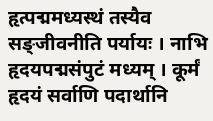हृत्पद्ममध्यस्थं तस्यैव सङ्जीवनीति पर्यायः । नाभि हृदयपद्मसंपुटं मध्यम् । कूर्मं हृदयं सर्वाणि पदार्थानि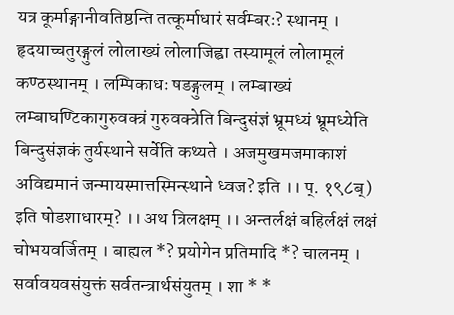यत्र कूर्माङ्गानीवतिष्ठन्ति तत्कूर्माधारं सर्वम्बरः? स्थानम् । हृदयाच्चतुरङ्गुलं लोलाख्यं लोलाजिह्वा तस्यामूलं लोलामूलं कण्ठस्थानम् । लम्पिकाधः षडङ्गुलम् । लम्बाख्यं लम्बाघण्टिकागुरुवक्त्रं गुरुवक्त्रेति बिन्दुसंज्ञं भ्रूमध्यं भ्रूमध्येति बिन्दुसंज्ञकं तुर्यस्थाने सर्वेति कथ्यते । अजमुखमजमाकाशं अविद्यमानं जन्मायस्मात्तस्मिन्स्थाने ध्वज? इति ।। प्. १९८ब्) इति षोडशाधारम्? ।। अथ त्रिलक्षम् ।। अन्तर्लक्षं बहिर्लक्षं लक्षं चोभयवर्जितम् । बाह्यल *? प्रयोगेन प्रतिमादि *? चालनम् । सर्वावयवसंयुक्तं सर्वतन्त्रार्थसंयुतम् । शा * *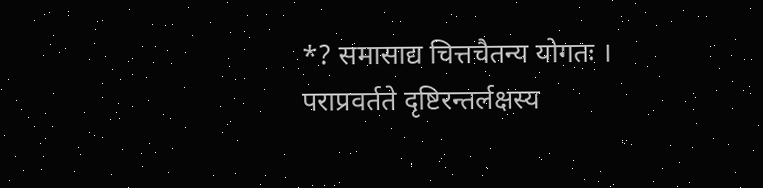*? समासाद्य चित्तचैतन्य योगतः । पराप्रवर्तते दृष्टिरन्तर्लक्षस्य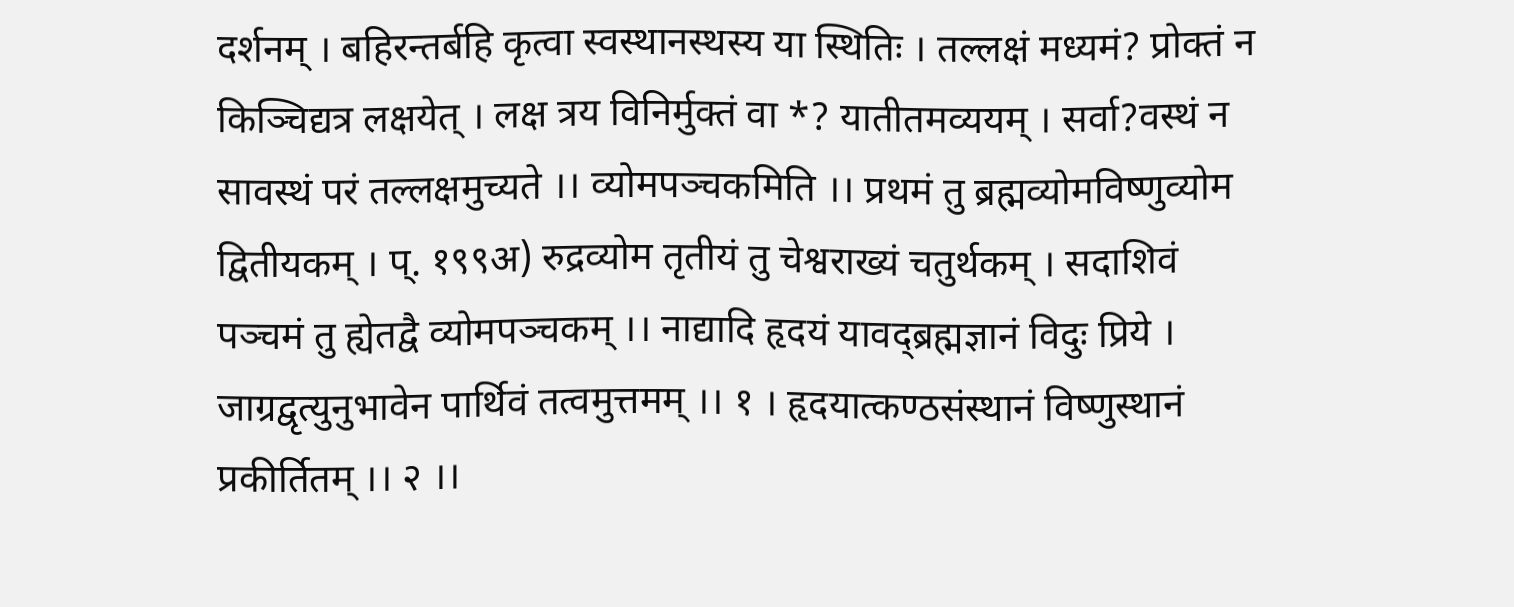दर्शनम् । बहिरन्तर्बहि कृत्वा स्वस्थानस्थस्य या स्थितिः । तल्लक्षं मध्यमं? प्रोक्तं न किञ्चिद्यत्र लक्षयेत् । लक्ष त्रय विनिर्मुक्तं वा *? यातीतमव्ययम् । सर्वा?वस्थं न सावस्थं परं तल्लक्षमुच्यते ।। व्योमपञ्चकमिति ।। प्रथमं तु ब्रह्मव्योमविष्णुव्योम द्वितीयकम् । प्. १९९अ) रुद्रव्योम तृतीयं तु चेश्वराख्यं चतुर्थकम् । सदाशिवं पञ्चमं तु ह्येतद्वै व्योमपञ्चकम् ।। नाद्यादि हृदयं यावद्ब्रह्मज्ञानं विदुः प्रिये । जाग्रद्वृत्युनुभावेन पार्थिवं तत्वमुत्तमम् ।। १ । हृदयात्कण्ठसंस्थानं विष्णुस्थानं प्रकीर्तितम् ।। २ ।।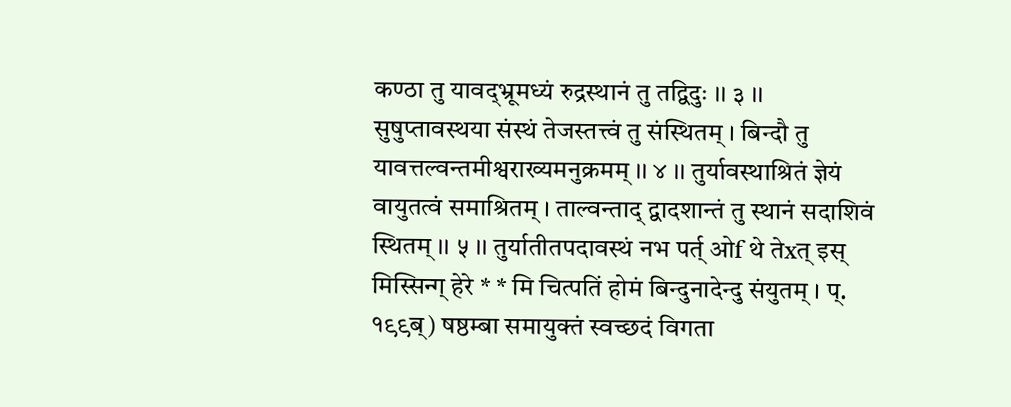कण्ठा तु यावद्भ्रूमध्यं रुद्रस्थानं तु तद्विदुः ।। ३ ।। सुषुप्तावस्थया संस्थं तेजस्तत्त्वं तु संस्थितम् । बिन्दौ तु यावत्तल्वन्तमीश्वराख्यमनुक्रमम् ।। ४ ।। तुर्यावस्थाश्रितं ज्ञेयं वायुतत्वं समाश्रितम् । ताल्वन्ताद् द्वादशान्तं तु स्थानं सदाशिवं स्थितम् ।। ५ ।। तुर्यातीतपदावस्थं नभ पर्त् ओf थे तेxत् इस् मिस्सिन्ग् हेरे * * मि चित्पतिं होमं बिन्दुनादेन्दु संयुतम् । प्. १९९ब्) षष्ठम्बा समायुक्तं स्वच्छदं विगता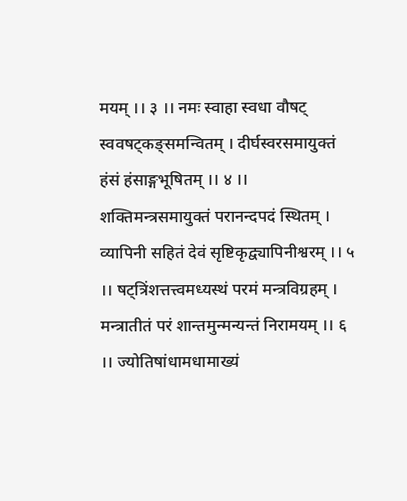मयम् ।। ३ ।। नमः स्वाहा स्वधा वौषट् स्ववषट्कङ्समन्वितम् । दीर्घस्वरसमायुक्तं हंसं हंसाङ्गभूषितम् ।। ४ ।। शक्तिमन्त्रसमायुक्तं परानन्दपदं स्थितम् । व्यापिनी सहितं देवं सृष्टिकृद्व्यापिनीश्वरम् ।। ५ ।। षट्त्रिंशत्तत्त्वमध्यस्थं परमं मन्त्रविग्रहम् । मन्त्रातीतं परं शान्तमुन्मन्यन्तं निरामयम् ।। ६ ।। ज्योतिषांधामधामाख्यं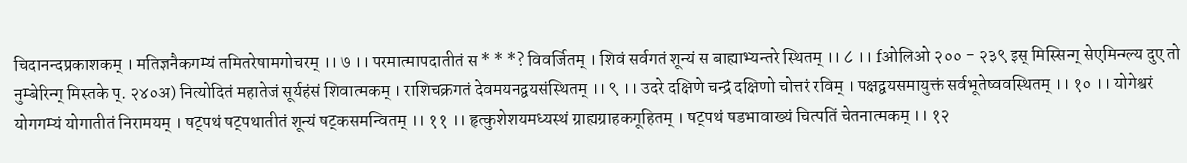चिदानन्दप्रकाशकम् । मतिज्ञनैकगम्यं तमितरेषामगोचरम् ।। ७ ।। परमात्मापदातीतं स * * *? विवर्जितम् । शिवं सर्वगतं शून्यं स बाह्याभ्यन्तरे स्थितम् ।। ८ ।। fओलिओ २०० - २३९ इस् मिस्सिन्ग् सेएमिन्ग्ल्य दुए तो नुम्बेरिन्ग् मिस्तके प्. २४०अ) नित्योदितं महातेजं सूर्यहंसं शिवात्मकम् । राशिचक्रगतं देवमयनद्वयसंस्थितम् ।। ९ ।। उदरे दक्षिणे चन्द्रं दक्षिणो चोत्तरं रविम् । पक्षद्वयसमायुक्तं सर्वभूतेष्ववस्थितम् ।। १० ।। योगेश्वरं योगगम्यं योगातीतं निरामयम् । षट्पथं षट्पथातीतं शून्यं षट्कसमन्वितम् ।। ११ ।। हृत्कुशेशयमध्यस्थं ग्राह्यग्राहकगूहितम् । षट्पथं षडभावाख्यं चित्पतिं चेतनात्मकम् ।। १२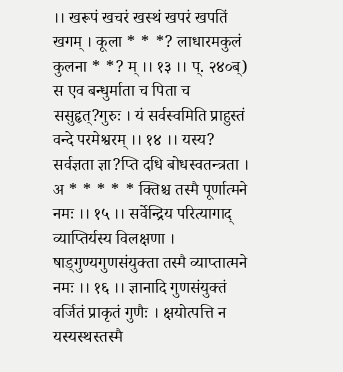।। खरूपं खचरं खस्थं खपरं खपतिं खगम् । कूला * * *? लाधारमकुलं कुलना * *? म् ।। १३ ।। प्. २४०ब्) स एव बन्धुर्माता च पिता च ससुहृत्?गुरुः । यं सर्वस्वमिति प्राहुस्तं वन्दे परमेश्वरम् ।। १४ ।। यस्य? सर्वज्ञता ज्ञा?प्ति दधि बोधस्वतन्त्रता । अ * * * * * क्तिश्च तस्मै पूर्णात्मने नमः ।। १५ ।। सर्वेन्द्रिय परित्यागाद् व्याप्तिर्यस्य विलक्षणा । षाड्गुण्यगुणसंयुक्ता तस्मै व्याप्तात्मने नमः ।। १६ ।। ज्ञानादि गुणसंयुक्तं वर्जितं प्राकृतं गुणैः । क्षयोत्पत्ति न यस्यस्थस्तस्मै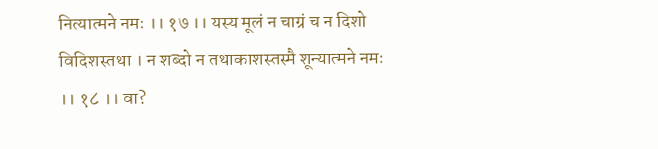नित्यात्मने नमः ।। १७ ।। यस्य मूलं न चाग्रं च न दिशो विदिशस्तथा । न शब्दो न तथाकाशस्तस्मै शून्यात्मने नमः ।। १८ ।। वा?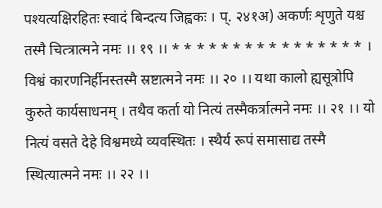पश्यत्यक्षिरहितः स्वादं बिन्दत्य जिह्वकः । प्. २४१अ) अकर्णः शृणुते यश्च तस्मै चित्त्रात्मने नमः ।। १९ ।। * * * * * * * * * * * * * * * * । विश्वं कारणनिर्हीनस्तस्मै स्रष्टात्मने नमः ।। २० ।। यथा कालो ह्यसूत्रोपि कुरुते कार्यसाधनम् । तथैव कर्ता यो नित्यं तस्मैकर्त्रात्मने नमः ।। २१ ।। यो नित्यं वसते देहे विश्वमध्ये व्यवस्थितः । स्थैर्य रूपं समासाद्य तस्मै स्थित्यात्मने नमः ।। २२ ।।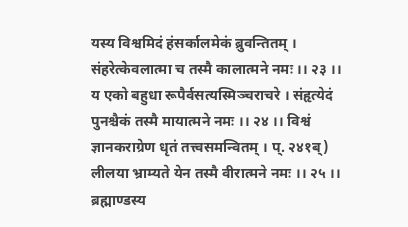यस्य विश्वमिदं हंसर्कालमेकं ब्रुवन्तितम् । संहरेत्केवलात्मा च तस्मै कालात्मने नमः ।। २३ ।। य एको बहुधा रूपैर्वसत्यस्मिञ्चराचरे । संहृत्येदं पुनश्चैकं तस्मै मायात्मने नमः ।। २४ ।। विश्वं ज्ञानकराग्रेण धृतं तत्त्वसमन्वितम् । प्. २४१ब्) लीलया भ्राम्यते येन तस्मै वीरात्मने नमः ।। २५ ।। ब्रह्माण्डस्य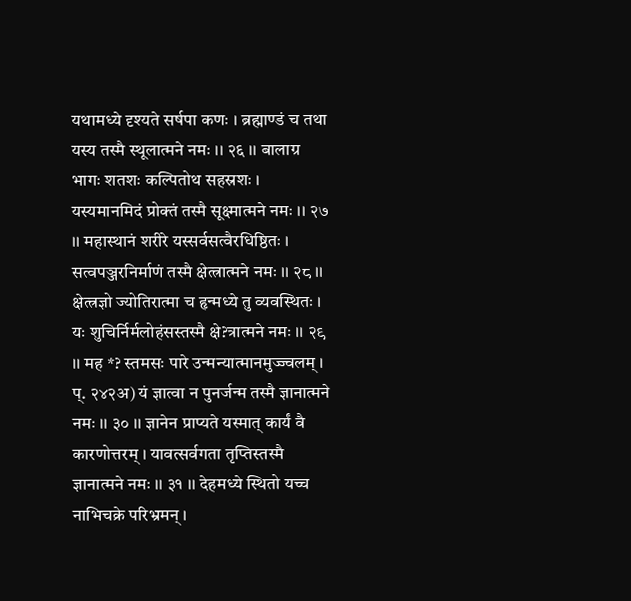यथामध्ये दृश्यते सर्षपा कणः । ब्रह्माण्डं च तथा यस्य तस्मै स्थूलात्मने नमः ।। २६ ।। बालाग्र भागः शतशः कल्पितोथ सहस्रशः । यस्यमानमिदं प्रोक्तं तस्मै सूक्ष्मात्मने नमः ।। २७ ।। महास्थानं शरीरे यस्सर्वसत्वैरधिष्ठितः । सत्वपञ्जरनिर्माणं तस्मै क्षेत्त्रात्मने नमः ।। २८ ।। क्षेत्त्रज्ञो ज्योतिरात्मा च हृन्मध्ये तु व्यवस्थितः । यः शुचिर्निर्मलोहंसस्तस्मै क्षे?त्रात्मने नमः ।। २९ ।। मह *? स्तमसः पारे उन्मन्यात्मानमुज्ज्वलम् । प्. २४२अ) यं ज्ञात्वा न पुनर्जन्म तस्मै ज्ञानात्मने नमः ।। ३० ।। ज्ञानेन प्राप्यते यस्मात् कार्यं वै कारणोत्तरम् । यावत्सर्वगता तृप्तिस्तस्मै ज्ञानात्मने नमः ।। ३१ ।। देहमध्ये स्थितो यच्च नाभिचक्रे परिभ्रमन् ।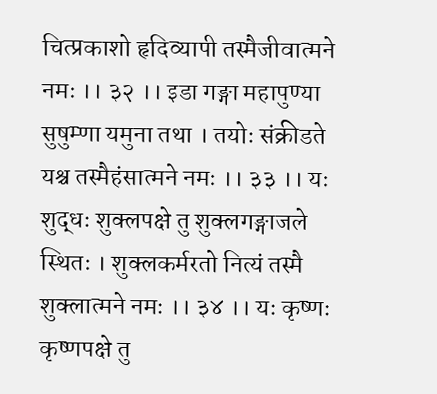चित्प्रकाशो हृदिव्यापी तस्मैजीवात्मने नमः ।। ३२ ।। इडा गङ्गा महापुण्या सुषुम्णा यमुना तथा । तयोः संक्रीडते यश्च तस्मैहंसात्मने नमः ।। ३३ ।। यः शुद्धः शुक्लपक्षे तु शुक्लगङ्गाजले स्थितः । शुक्लकर्मरतो नित्यं तस्मै शुक्लात्मने नमः ।। ३४ ।। यः कृष्णः कृष्णपक्षे तु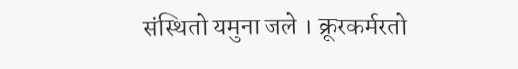संस्थितो यमुना जले । क्रूरकर्मरतो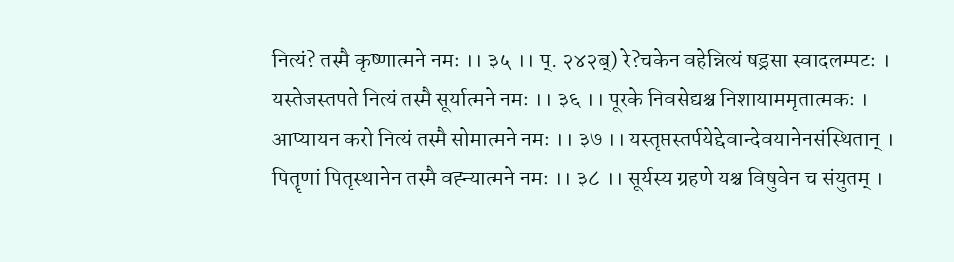नित्यं? तस्मै कृष्णात्मने नमः ।। ३५ ।। प्. २४२ब्) रे?चकेन वहेन्नित्यं षड्रसा स्वादलम्पटः । यस्तेजस्तपते नित्यं तस्मै सूर्यात्मने नमः ।। ३६ ।। पूरके निवसेद्यश्च निशायाममृतात्मकः । आप्यायन करो नित्यं तस्मै सोमात्मने नमः ।। ३७ ।। यस्तृप्तस्तर्पयेद्देवान्देवयानेनसंस्थितान् । पितॄणां पितृस्थानेन तस्मै वह्न्यात्मने नमः ।। ३८ ।। सूर्यस्य ग्रहणे यश्च विषुवेन च संयुतम् ।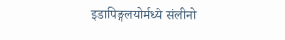इडापिङ्गलयोर्मध्ये संलीनो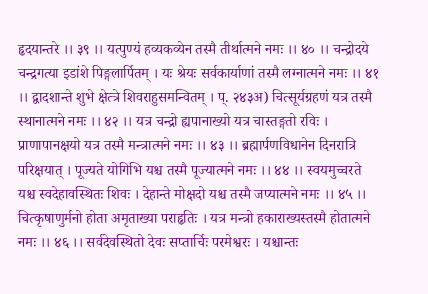हृदयान्तरे ।। ३९ ।। यत्पुण्यं हव्यकव्येन तस्मै तीर्थात्मने नमः ।। ४० ।। चन्द्रोदये चन्द्रगत्या इडांशे पिङ्गलार्पितम् । यः श्रेयः सर्वकार्याणां तस्मै लग्नात्मने नमः ।। ४१ ।। द्वादशान्ते शुभे क्षेत्त्रे शिवराहुसमन्वितम् । प्. २४३अ) चित्सूर्यग्रहणं यत्र तस्मै स्थानात्मने नमः ।। ४२ ।। यत्र चन्द्रो ह्यपानाख्यो यत्र चास्तङ्गतो रविः । प्राणापानक्षयो यत्र तस्मै मन्त्रात्मने नमः ।। ४३ ।। ब्रह्मार्पणविधानेन दिनरात्रि परिक्षयात् । पूज्यते योगिभि यश्च तस्मै पूज्यात्मने नमः ।। ४४ ।। स्वयमुच्चरते यश्च स्वदेहावस्थितः शिवः । देहान्ते मोक्षदो यश्च तस्मै जप्यात्मने नमः ।। ४५ ।। चित्कृषाणुर्मनो होता अमृताख्या पराहृतिः । यत्र मन्त्रो हकाराख्यस्तस्मै होतात्मने नमः ।। ४६ ।। सर्वदेवस्थितो देवः सप्तार्चिः परमेश्वरः । यश्चान्तः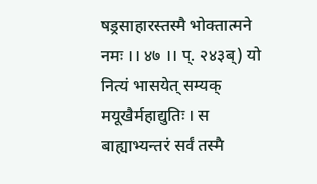षड्रसाहारस्तस्मै भोक्तात्मने नमः ।। ४७ ।। प्. २४३ब्) यो नित्यं भासयेत् सम्यक् मयूखैर्महाद्युतिः । स बाह्याभ्यन्तरं सर्वं तस्मै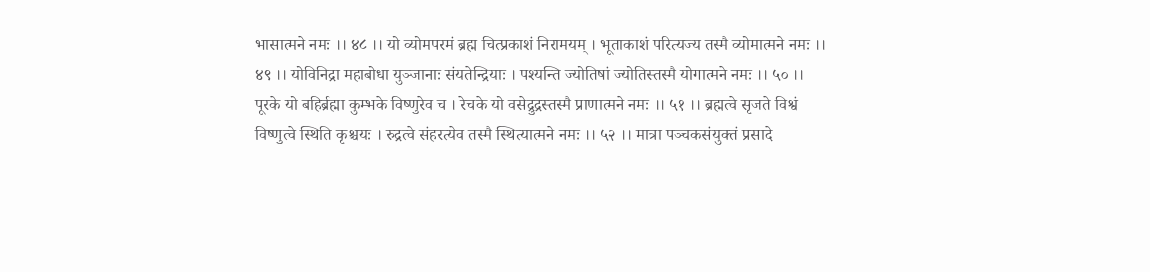भासात्मने नमः ।। ४८ ।। यो व्योमपरमं ब्रह्म चित्प्रकाशं निरामयम् । भूताकाशं परित्यज्य तस्मै व्योमात्मने नमः ।। ४९ ।। योविनिद्रा महाबोधा युञ्जानाः संयतेन्द्रियाः । पश्यन्ति ज्योतिषां ज्योतिस्तस्मै योगात्मने नमः ।। ५० ।। पूरके यो बहिर्ब्रह्मा कुम्भके विष्णुरेव च । रेचके यो वसेद्रुद्रस्तस्मै प्राणात्मने नमः ।। ५१ ।। ब्रह्मत्वे सृजते विश्वं विष्णुत्वे स्थिति कृश्चयः । रुद्रत्वे संहरत्येव तस्मै स्थित्यात्मने नमः ।। ५२ ।। मात्रा पञ्चकसंयुक्तं प्रसादे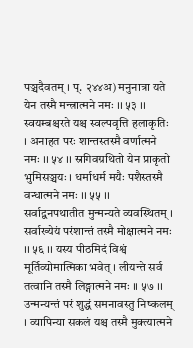पञ्चदैवतम् । प्. २४४अ) मनुनात्रा यते येन तस्मै मन्त्रात्मने नमः ।। ५३ ।। स्वयम्बश्चरते यश्च स्वल्पवृत्ति हलाकृतिः । अनाहत परः शान्तस्तस्मै वर्णात्मने नमः ।। ५४ ।। स्रगिवग्रथितो येन प्राकृतो भुमिसञ्चयः । धर्माधर्म मयैः पशैस्तस्मै वन्धात्मने नमः ।। ५५ ।। सर्वाद्वनपथातीत मुन्मन्यते व्यवस्थितम् । सर्वाख्येयं परंशान्तं तस्मै मोक्षात्मने नमः ।। ५६ ।। यस्य पीठमिदं विश्वं मूर्तिव्योमात्मिका भवेत् । लीयन्ते सर्व तत्वानि तस्मै लिङ्गात्मने नमः ।। ५७ ।। उन्मन्यन्तं परं शुद्धं समनावस्तु निष्कलम् । व्यापिन्या सकलं यश्च तस्मै मुक्त्यात्मने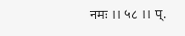नमः ।। ५८ ।। प्.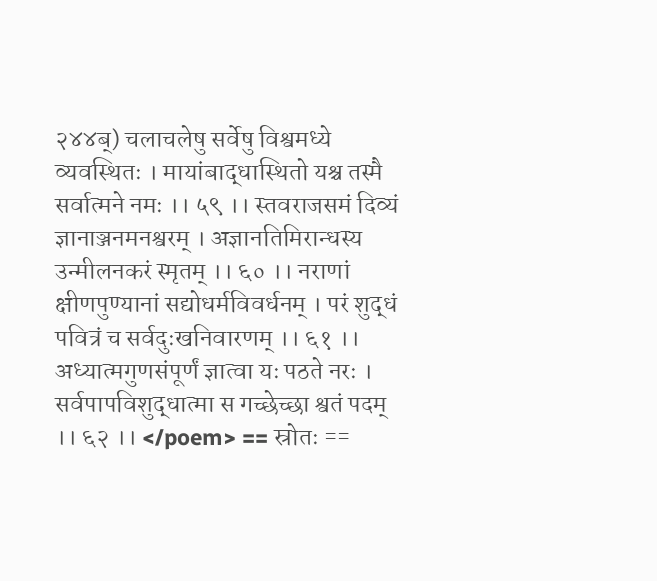२४४ब्) चलाचलेषु सर्वेषु विश्वमध्ये व्यवस्थितः । मायांबाद्धास्थितो यश्च तस्मै सर्वात्मने नमः ।। ५९ ।। स्तवराजसमं दिव्यं ज्ञानाञ्जनमनश्वरम् । अज्ञानतिमिरान्धस्य उन्मीलनकरं स्मृतम् ।। ६० ।। नराणां क्षीणपुण्यानां सद्योधर्मविवर्धनम् । परं शुद्धं पवित्रं च सर्वदुःखनिवारणम् ।। ६१ ।। अध्यात्मगुणसंपूर्णं ज्ञात्वा यः पठते नरः । सर्वपापविशुद्धात्मा स गच्छेच्छा श्वतं पदम् ।। ६२ ।। </poem> == स्रोतः ==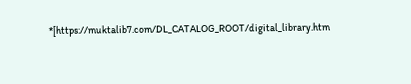*[https://muktalib7.com/DL_CATALOG_ROOT/digital_library.htm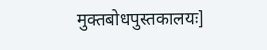मुक्तबोधपुस्तकालयः]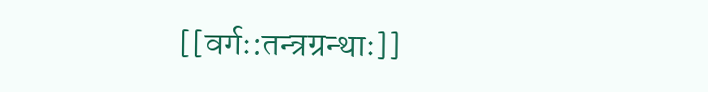[[वर्गः:तन्त्रग्रन्थाः]]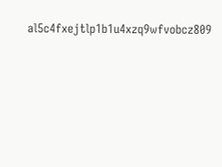al5c4fxejtlp1b1u4xzq9wfvobcz809